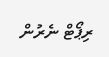ރިޕޯޓް ނެރުން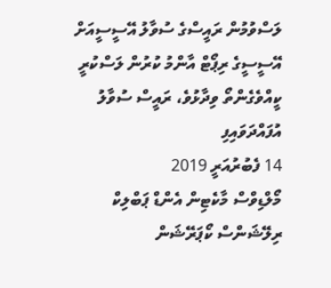ލަސްވުމުން ރައީސްގެ ސުވާލު އޭސީސީއަށް
އޭސީސީގެ ރިޕޯޓް އާންމު ކުރުން ލަސްކުރީ ކީއްވެގެންތޯ ވިދާޅުވެ، ރައީސް ސުވާލު އުފައްދަވައިފި
14 ފެބުރުއަރީ 2019
މޯލްޑިވްސް މާކެޓިން އެންޑް ޕަބްލިކް ރިލޭޝަންސް ކޯޕަރޭޝަން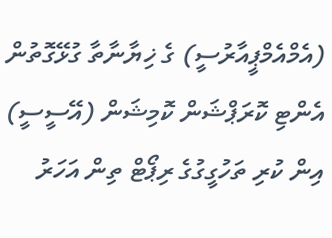(އެމްއެމްޕީއާރުސީ) ގެ ޚިޔާނާތާ ގުޅޭގޮތުން އެންޓި ކޮރަޕްޝަން ކޮމިޝަން (އޭސީސީ) އިން ކުރި ތަހުގީގުގެ ރިޕޯޓް ތިން އަހަރު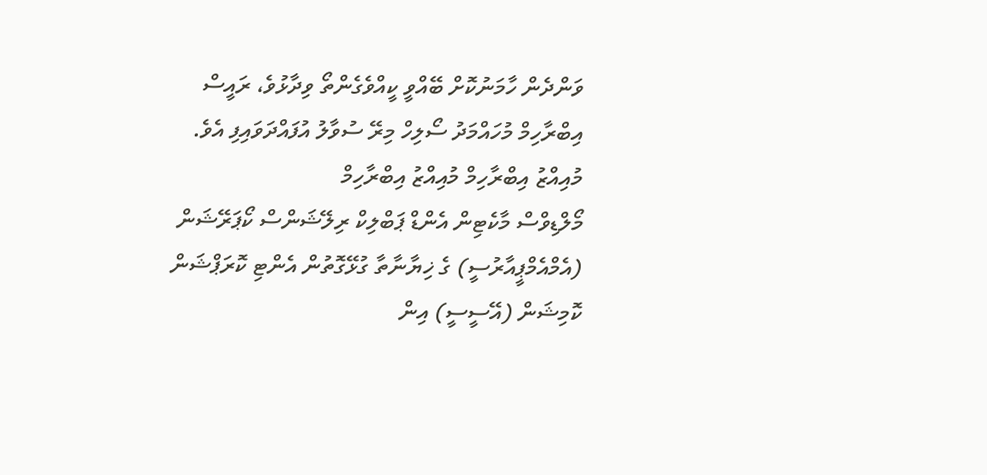ވަންދެން ހާމަނުކޮށް ބޭއްވީ ކީއްވެގެންތޯ ވިދާޅުވެ، ރައީސް އިބްރާހިމް މުހައްމަދު ސޯލިހް މިރޭ ސުވާލު އުފައްދަވައިފި އެވެ.
މުއިއްޒު އިބްރާހިމް މުއިއްޒު އިބްރާހިމް
މޯލްޑިވްސް މާކެޓިން އެންޑް ޕަބްލިކް ރިލޭޝަންސް ކޯޕަރޭޝަން (އެމްއެމްޕީއާރުސީ) ގެ ޚިޔާނާތާ ގުޅޭގޮތުން އެންޓި ކޮރަޕްޝަން ކޮމިޝަން (އޭސީސީ) އިން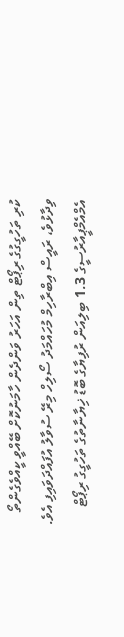ކުރި ތަހުގީގުގެ ރިޕޯޓް ތިން އަހަރު ވަންދެން ހާމަނުކޮށް ބޭއްވީ ކީއްވެގެންތޯ ވިދާޅުވެ، ރައީސް އިބްރާހިމް މުހައްމަދު ސޯލިހް މިރޭ ސުވާލު އުފައްދަވައިފި އެވެ.
އެމްއެމްޕީއާރުސީގެ 1.3 ބިލިއަން ރުފިޔާގެ ބޮޑު ޚިޔާނާތުގެ ތަހުގީގު ރިޕޯޓް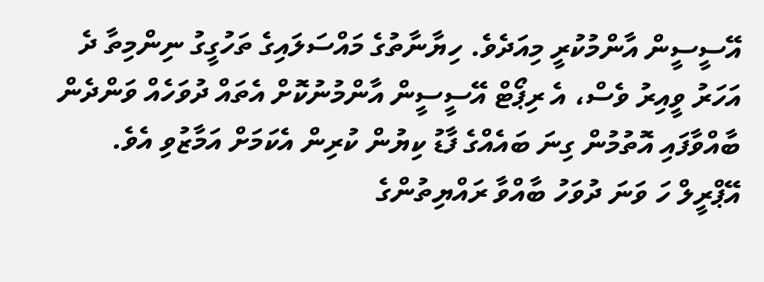އޭސީސީން އާންމުކުރީ މިއަދެވެ. ހިޔާނާތުގެ މައްސަލައިގެ ތަހުގީގު ނިންމިތާ ދެ އަހަރު ވީއިރު ވެސް، އެ ރިޕޯޓް އޭސީސީން އާންމުނުކޮށް އެތައް ދުވަހެއް ވަންދެން ބާއްވާފައި އޮތުމުން ގިނަ ބައެއްގެ ފާޑު ކިޔުން ކުރިން އެކަމަށް އަމާޒުވި އެވެ.
އޭޕްރީލް ހަ ވަނަ ދުވަހު ބާއްވާ ރައްޔިތުންގެ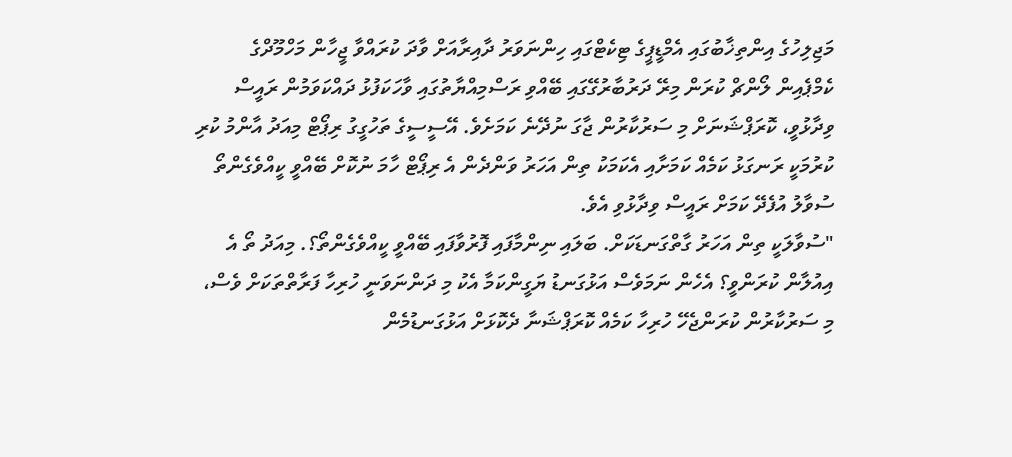މަޖިލިހުގެ އިންތިޚާބުގައި އެމްޑީޕީގެ ޓިކެޓްގައި ހިންނަވަރު ދާއިރާއަށް ވާދަ ކުރައްވާ ޖީހާން މަހްމޫދްގެ ކެމްޕެއިން ލޯންޗް ކުރަން މިރޭ ދަރުބާރުގޭގައި ބޭއްވި ރަސްމިއްޔާތުގައި ވާހަކަފުޅު ދައްކަވަމުން ރައީސް ވިދާޅުވީ، ކޮރަޕްޝަނަށް މި ސަރުކާރުން ޖާގަ ނުދޭނެ ކަމަށެވެ. އޭސީސީގެ ތަހުގީގު ރިޕޯޓް މިއަދު އާންމު ކުރި ކުރުމަކީ ރަނގަޅު ކަމެއް ކަމަށާއި އެކަމަކު ތިން އަހަރު ވަންދެން އެ ރިޕޯޓް ހާމަ ނުކޮށް ބޭއްވީ ކީއްވެގެންތޯ ސުވާލު އުފެދޭ ކަމަށް ރައީސް ވިދާޅުވި އެވެ.
"ސުވާލަކީ ތިން އަހަރު ގާތްގަނޑަކަށް. ބަލައި ނިންމާފައި ފޮރުވާފައި ބޭއްވީ ކީއްވެގެންތޯ؟. މިއަދު ތޯ އެ އިއުލާން ކުރަންވީ؟ އެހެން ނަމަވެސް އަޅުގަނޑު ޔަގީންކަމާ އެކު މި ދަންނަވަނީ ހުރިހާ ފަރާތްތަކަށް ވެސް، މި ސަރުކާރުން ކުރަންޖެހޭ ހުރިހާ ކަމެއް ކޮރަޕްޝަނާ ދެކޮޅަށް އަޅުގަނޑުމެން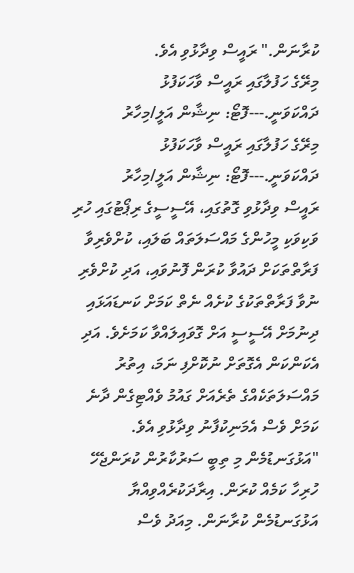ކުރާނަން." ރައީސް ވިދާޅުވި އެވެ.
މިރޭގެ ހަފުލާގައި ރައީސް ވާހަކަފުޅު ދައްކަވަނީ.---ފޮޓޯ: ނިޝާން އަލީ/މިހާރު
މިރޭގެ ހަފުލާގައި ރައީސް ވާހަކަފުޅު ދައްކަވަނީ.---ފޮޓޯ: ނިޝާން އަލީ/މިހާރު
ރައީސް ވިދާޅުވި ގޮތުގައި، އޭސީސީގެ ރިޕޯޓުގައި ހުރި ވަކިވަކި މީހުންގެ މައްސަލަތައް ބަލައި، ކުށްވެރިވާ ފަރާތްތަކަށް ދައުވާ ކުރަން ފޮނުވައި، އަދި ކުށްވެރި ނުވާ ފަރާތްތަކުގެ ކުށެއް ނެތް ކަމަށް ކަނޑައަޅައި ދިނުމަށް އޭސީސީ އަށް ގޮވައިލައްވާ ކަމަށެވެ. އަދި އެކަންކަން އެގޮތަށް ނުކޮށްފި ނަމަ، އިތުރު މައްސަލަތަކެއްގެ ތެރެއަށް ގައުމު ވެއްޓިގެން ދާނެ ކަމަށް ވެސް އެމަނިކުފާނު ވިދާޅުވި އެވެ.
"އަޅުގަނޑުމެން މި ތިބީ ސަރުކާރުން ކުރަންޖެހޭ ހުރިހާ ކަމެއް ކުރަން. އިރާދަކުރެއްވިއްޔާ އަޅުގަނޑުމެން ކުރާނަން. މިއަދު ވެސް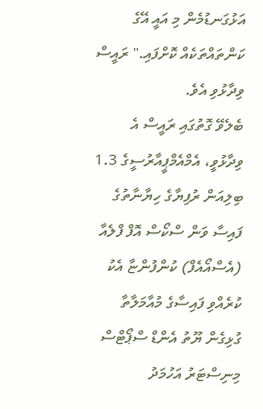އަޅުގަނޑުމެން މި އައީ އޭގެ ކަންތައްތަކެއް ކޮށްފައި." ރައީސް ވިދާޅުވި އެވެ.
ބެލެވޭ ގޮތުގައި ރައީސް އެ ވިދާޅުވީ، އެމްއެމްޕީއާރުސީގެ 1.3 ބިލިއަން ރުފިޔާގެ ހިޔާނާތުގެ ފައިސާ ވަން ސްކޯސް އޮފް ފްލެއާ (އެސްއޯއެފް) ކުންފުންޏާ އެކު ކުރެއްވި ފައިސާގެ މުއާމަލާތާ ގުޅިގެން ޔޫތު އެންޑް ސްޕޯޓްސް މިނިސްޓަރު އަހުމަދު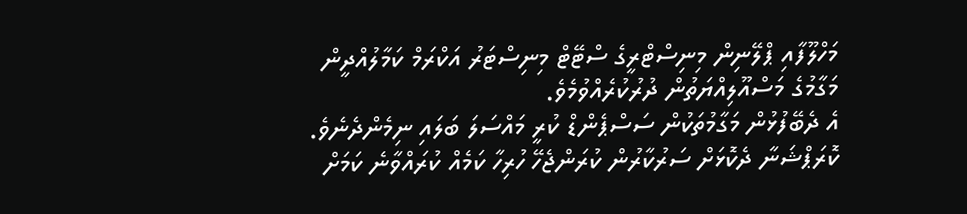މަހްލޫފާއި ޕްލޭނިން މިނިސްޓްރީގެ ސްޓޭޓް މިނިސްޓަރު އަކްރަމް ކަމާލުއްދީން މަގާމުގެ މަސްއޫލިއްޔަތުން ދުރުކުރެއްވުމެވެ.
އެ ދެބޭފުޅުން މަގާމުތަކުން ސަސްޕެންޑް ކުރީ މައްސަލަ ބަލައި ނިމެންދެނެވެ.
ކޮރަޕްޝަނާ ދެކޮޅަށް ސަރުކާރުން ކުރަންޖެހޭ ހުރިހާ ކަމެއް ކުރައްވާނެ ކަމަށް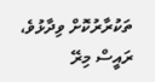ތަކުރާރުކޮށް ވިދާޅުވެ، ރައީސް މިރޭ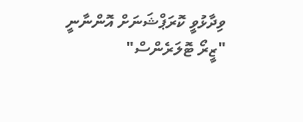ވިދާޅުވީ ކޮރަޕްޝަނަށް އޮންނާނީ "ޒީރޯ ޓޮލަރެންސް"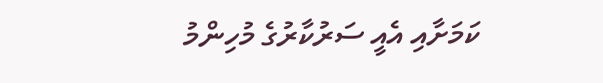ކަމަށާއި އެއީ ސަރުކާރުގެ މުހިންމު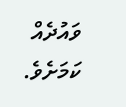ވައުދެއް ކަމަށެވެ.